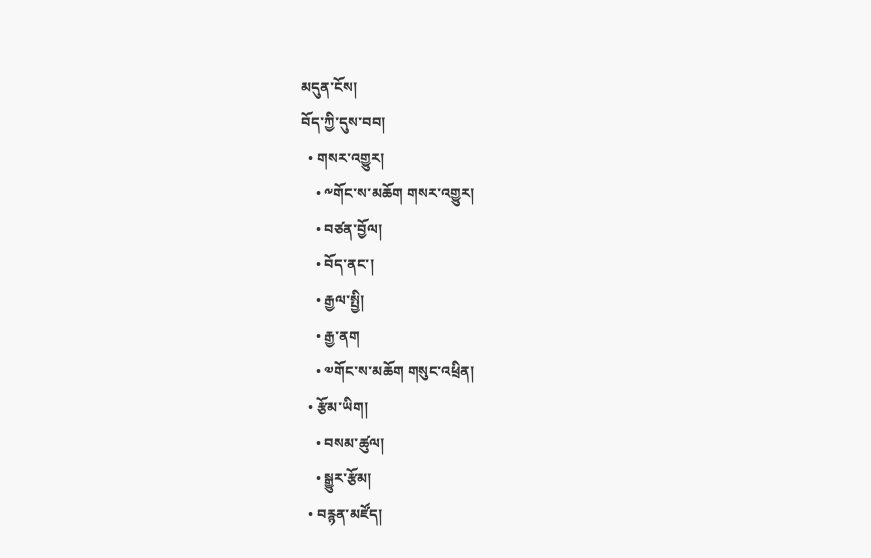མདུན་ངོས།
བོད་ཀྱི་དུས་བབ།
  • གསར་འགྱུར།
    • ༸གོང་ས་མཆོག གསར་འགྱུར།
    • བཙན་བྱོལ།
    • བོད་ནང་།
    • རྒྱལ་སྤྱི།
    • རྒྱ་ནག
    • ༧གོང་ས་མཆོག གསུང་འཕྲིན།
  • རྩོམ་ཡིག།
    • བསམ་ཚུལ།
    • སྒྱུར་རྩོམ།
  • བརྙན་མཛོད།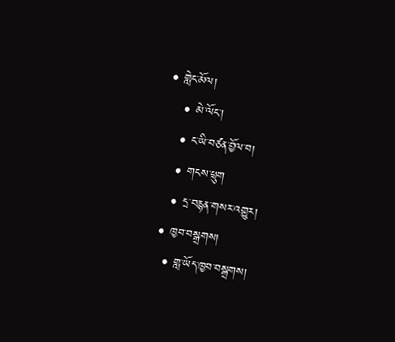• གླེང་མོལ།
    • མེ་ལོང་།
    • ང་ཡི་བཙན་བྱོལ་བ།
    • གངས་ཕྲུག
    • དྲ་བརྙན་གསར་འགྱུར།
  • ཁྱབ་བསྒྲགས།
    • གླ་ཡོད་ཁྱབ་བསྒྲགས།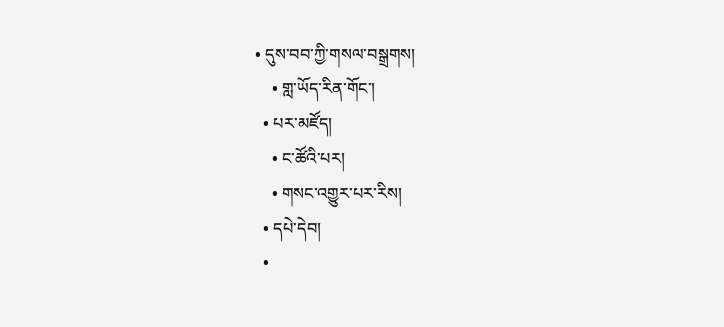• དུས་བབ་ཀྱི་གསལ་བསྒྲགས།
    • གླ་ཡོད་རིན་གོང་།
  • པར་མཛོད།
    • ང་ཚོའི་པར།
    • གསང་འགྱུར་པར་རིས།
  • དཔེ་དེབ།
  •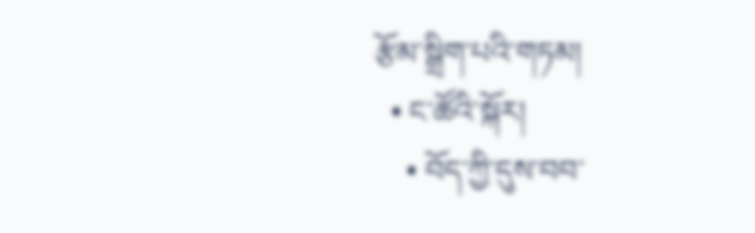རྩོམ་སྒྲིག་པའི་གཏམ།
  • ང་ཚོའི་སྐོར།
    • བོད་ཀྱི་དུས་བབ་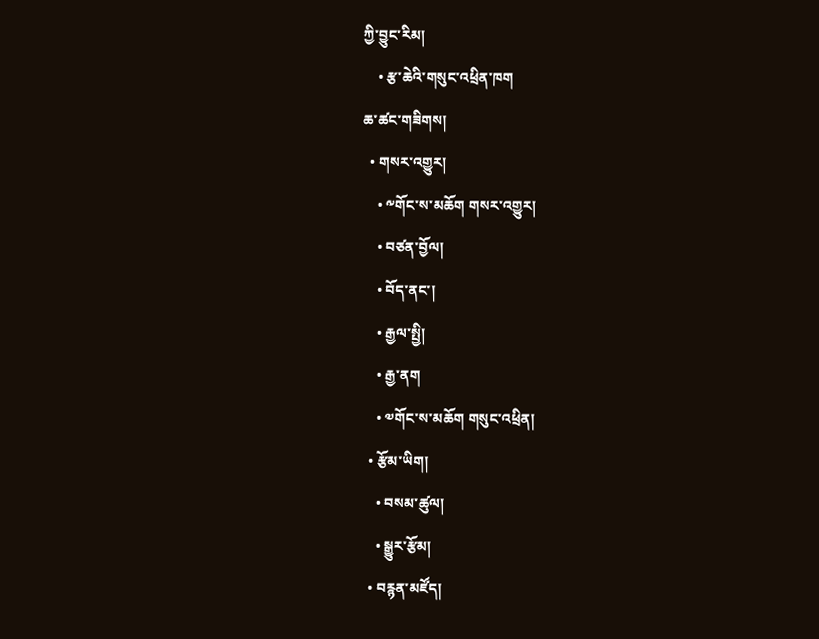ཀྱི་བྱུང་རིམ།
    • རྩ་ཆེའི་གསུང་འཕྲིན་ཁག
ཆ་ཚང་གཟིགས།
  • གསར་འགྱུར།
    • ༸གོང་ས་མཆོག གསར་འགྱུར།
    • བཙན་བྱོལ།
    • བོད་ནང་།
    • རྒྱལ་སྤྱི།
    • རྒྱ་ནག
    • ༧གོང་ས་མཆོག གསུང་འཕྲིན།
  • རྩོམ་ཡིག།
    • བསམ་ཚུལ།
    • སྒྱུར་རྩོམ།
  • བརྙན་མཛོད།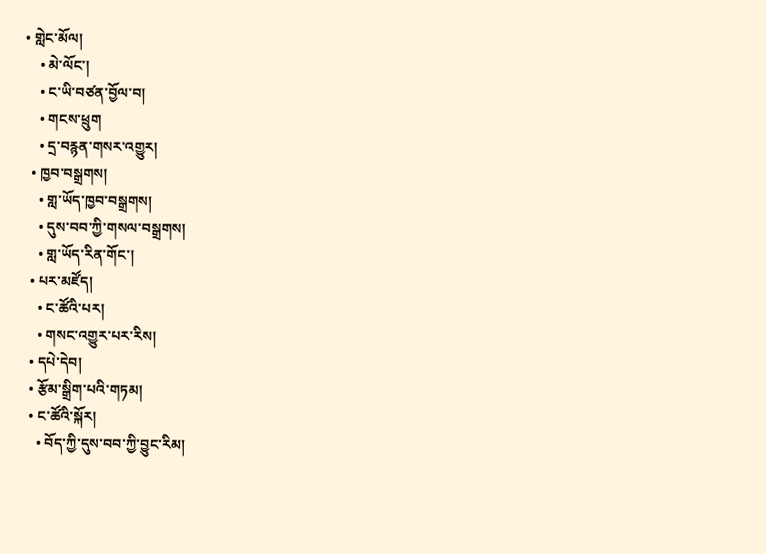• གླེང་མོལ།
    • མེ་ལོང་།
    • ང་ཡི་བཙན་བྱོལ་བ།
    • གངས་ཕྲུག
    • དྲ་བརྙན་གསར་འགྱུར།
  • ཁྱབ་བསྒྲགས།
    • གླ་ཡོད་ཁྱབ་བསྒྲགས།
    • དུས་བབ་ཀྱི་གསལ་བསྒྲགས།
    • གླ་ཡོད་རིན་གོང་།
  • པར་མཛོད།
    • ང་ཚོའི་པར།
    • གསང་འགྱུར་པར་རིས།
  • དཔེ་དེབ།
  • རྩོམ་སྒྲིག་པའི་གཏམ།
  • ང་ཚོའི་སྐོར།
    • བོད་ཀྱི་དུས་བབ་ཀྱི་བྱུང་རིམ།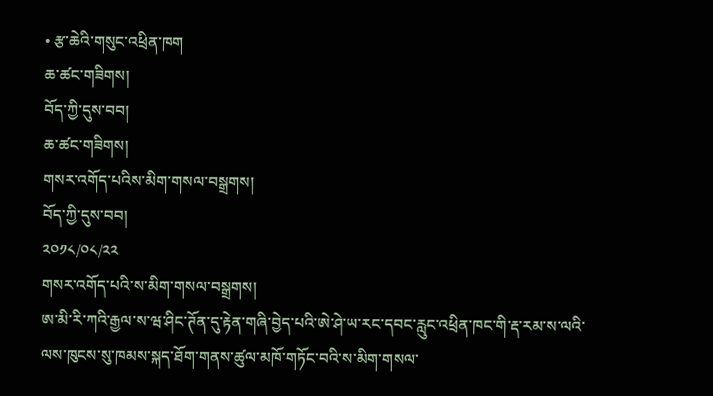• རྩ་ཆེའི་གསུང་འཕྲིན་ཁག
ཆ་ཚང་གཟིགས།
བོད་ཀྱི་དུས་བབ།
ཆ་ཚང་གཟིགས།
གསར་འགོད་པའིས་མིག་གསལ་བསྒྲགས།
བོད་ཀྱི་དུས་བབ།
༢༠༡༨/༠༨/༢༢
གསར་འགོད་པའི་ས་མིག་གསལ་བསྒྲགས།
ཨ་མི་རི་ཀའི་རྒྱལ་ས་ཝ་ཤིང་ཊོན་དུ་རྟེན་གཞི་བྱེད་པའི་ཨེ་ཤེ་ཡ་རང་དབང་རླུང་འཕྲིན་ཁང་གི་རྡ་རམ་ས་ལའི་ལས་ཁུངས་སུ་ཁམས་སྐད་ཐོག་གནས་ཚུལ་མཁོ་གཏོང་བའི་ས་མིག་གསལ་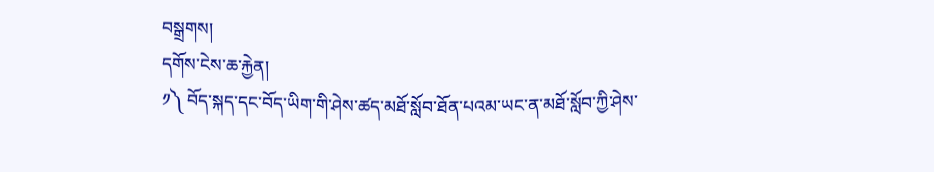བསྒྲགས།
དགོས་ངེས་ཆ་རྐྱེན།
༡༽ བོད་སྐད་དང་བོད་ཡིག་གི་ཤེས་ཚད་མཐོ་སློབ་ཐོན་པའམ་ཡང་ན་མཐོ་སློབ་ཀྱི་ཤེས་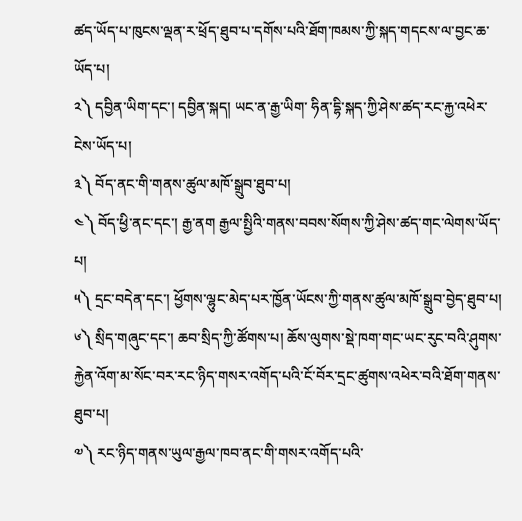ཚད་ཡོད་པ་ཁུངས་ལྡན་ར་ཕྲོད་ཐུབ་པ་དགོས་པའི་ཐོག་ཁམས་ཀྱི་སྐད་གདངས་ལ་བྱང་ཆ་ཡོད་པ།
༢༽ དབྱིན་ཡིག་དང་། དབྱིན་སྐད། ཡང་ན་རྒྱ་ཡིག་ ཧིན་དྷི་སྐད་ཀྱི་ཤེས་ཚད་རང་རྐྱ་འཕེར་ངེས་ཡོད་པ།
༣༽ བོད་ནང་གི་གནས་ཚུལ་མཁོ་སྒྲུབ་ཐུབ་པ།
༤༽ བོད་ཕྱི་ནང་དང་། རྒྱ་ནག རྒྱལ་སྤྱིའི་གནས་བབས་སོགས་ཀྱི་ཤེས་ཚད་གང་ལེགས་ཡོད་པ།
༥༽ དྲང་བདེན་དང་། ཕྱོགས་ལྷུང་མེད་པར་ཁྱོན་ཡོངས་ཀྱི་གནས་ཚུལ་མཁོ་སྒྲུབ་བྱེད་ཐུབ་པ།
༦༽ སྲིད་གཞུང་དང་། ཆབ་སྲིད་ཀྱི་ཚོགས་པ། ཆོས་ལུགས་སྡེ་ཁག་གང་ཡང་རུང་བའི་ཤུགས་རྐྱེན་འོག་མ་སོང་བར་རང་ཉིད་གསར་འགོད་པའི་ངོ་བོར་དྲང་ཚུགས་འཕེར་བའི་ཐོག་གནས་ཐུབ་པ།
༧༽ རང་ཉིད་གནས་ཡུལ་རྒྱལ་ཁབ་ནང་གི་གསར་འགོད་པའི་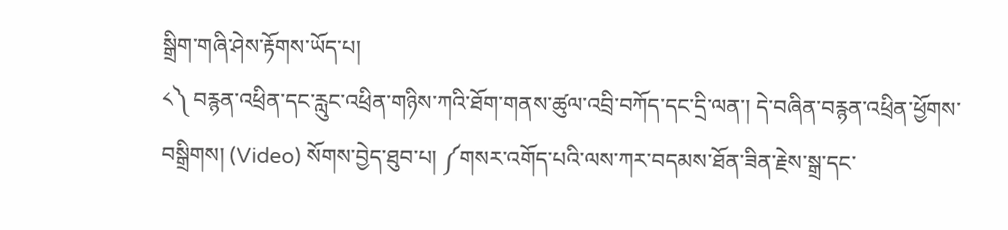སྒྲིག་གཞི་ཤེས་རྟོགས་ཡོད་པ།
༨༽ བརྙན་འཕྲིན་དང་རླུང་འཕྲིན་གཉིས་ཀའི་ཐོག་གནས་ཚུལ་འབྲི་བཀོད་དང་དྲི་ལན་། དེ་བཞིན་བརྙན་འཕྲིན་ཕྱོགས་བསྒྲིགས། (Video) སོགས་བྱེད་ཐུབ་པ། ༼གསར་འགོད་པའི་ལས་ཀར་བདམས་ཐོན་ཟིན་རྗེས་སྒྲ་དང་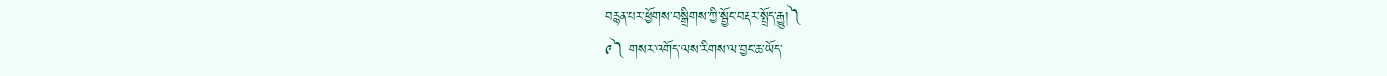བརྙན་པར་ཕྱོགས་བསྒྲིགས་ཀྱི་སྦྱོང་བརྡར་སྤྲོད་རྒྱུ།༽
༩༽ གསར་འགོད་ལས་རིགས་ལ་བྱང་ཆ་ཡོད་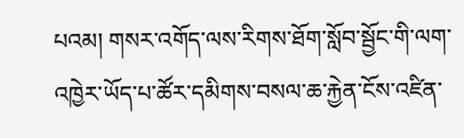པའམ། གསར་འགོད་ལས་རིགས་ཐོག་སློབ་སྦྱོང་གི་ལག་འཁྱེར་ཡོད་པ་ཚོར་དམིགས་བསལ་ཆ་རྐྱེན་ངོས་འཛིན་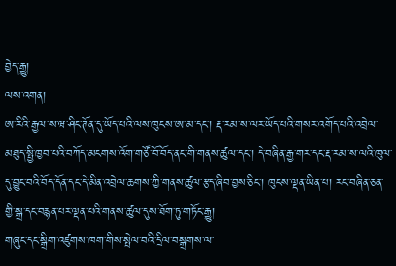བྱེད་རྒྱུ།
ལས་འགན།
ཨ་རིའི་རྒྱལ་ས་ཝ་ཤིང་ཊོན་དུ་ཡོད་པའི་ལས་ཁུངས་ཨ་མ་དང་། རྡ་རམ་ས་ལར་ཡོད་པའི་གསར་འགོད་པའི་འབྲེལ་མཐུད་སྤྱི་ཁྱབ་པའི་བཀོད་མངགས་འོག་གཙོ་བོ་བོད་ནང་གི་གནས་ཚུལ་དང་། དེ་བཞིན་རྒྱ་གར་དང་རྡ་རམ་ས་ལའི་ཁུལ་དུ་བྱུང་བའི་བོད་དོན་དང་དེ་མིན་འབྲེལ་ཆགས་ཀྱི་གནས་ཚུལ་རྩད་ཞིབ་བྱས་ཅིང་། ཁུངས་ལྡན་ཡིན་པ། རང་བཞིན་ཅན་གྱི་སྒྲ་དང་བརྙན་པར་ལྡན་པའི་གནས་ཚུལ་དུས་ཐོག་ཏུ་གཏོང་རྒྱུ།
གཞུང་དང་སྒྲིག་འཛུགས་ཁག་གིས་སྤེལ་བའི་དྲིལ་བསྒྲགས་ལ་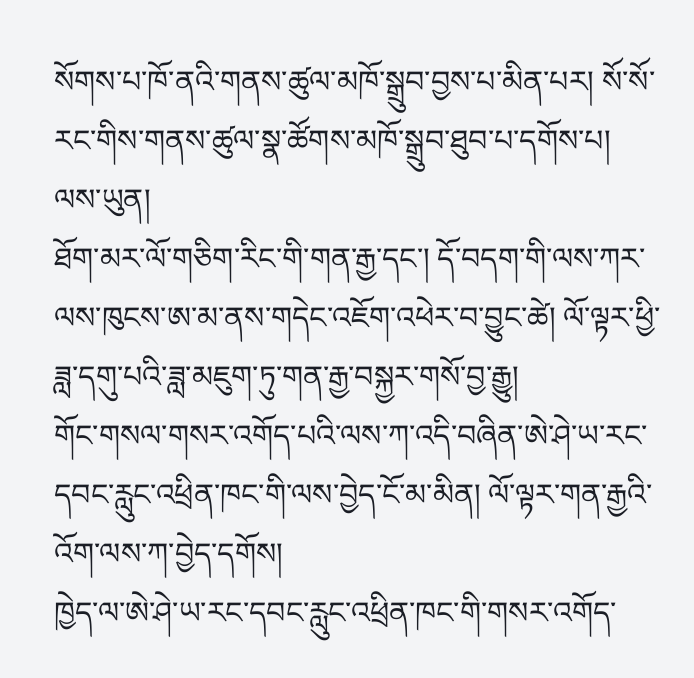སོགས་པ་ཁོ་ནའི་གནས་ཚུལ་མཁོ་སྒྲུབ་བྱས་པ་མིན་པར། སོ་སོ་རང་གིས་གནས་ཚུལ་སྣ་ཚོགས་མཁོ་སྒྲུབ་ཐུབ་པ་དགོས་པ།
ལས་ཡུན།
ཐོག་མར་ལོ་གཅིག་རིང་གི་གན་རྒྱ་དང་། དོ་བདག་གི་ལས་ཀར་ལས་ཁུངས་ཨ་མ་ནས་གདེང་འཇོག་འཕེར་བ་བྱུང་ཚེ། ལོ་ལྟར་ཕྱི་ཟླ་དགུ་པའི་ཟླ་མཇུག་ཏུ་གན་རྒྱ་བསྐྱར་གསོ་བྱ་རྒྱུ།
གོང་གསལ་གསར་འགོད་པའི་ལས་ཀ་འདི་བཞིན་ཨེ་ཤེ་ཡ་རང་དབང་རླུང་འཕྲིན་ཁང་གི་ལས་བྱེད་ངོ་མ་མིན། ལོ་ལྟར་གན་རྒྱའི་འོག་ལས་ཀ་བྱེད་དགོས།
ཁྱེད་ལ་ཨེ་ཤེ་ཡ་རང་དབང་རླུང་འཕྲིན་ཁང་གི་གསར་འགོད་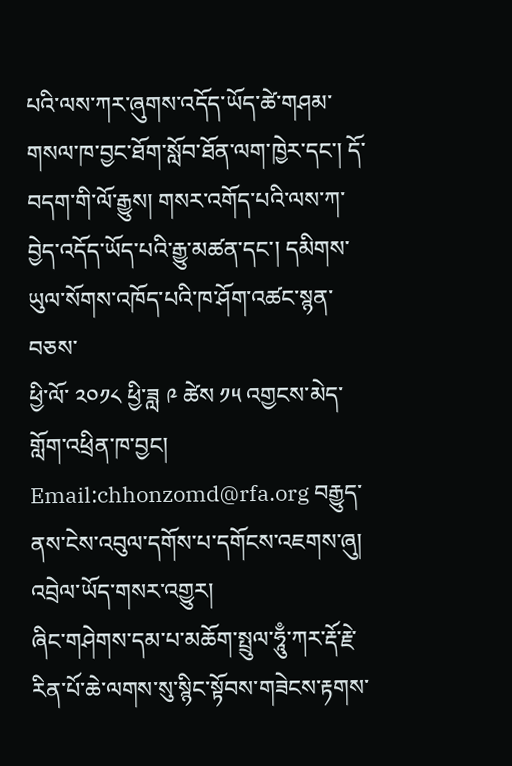པའི་ལས་ཀར་ཞུགས་འདོད་ཡོད་ཚེ་གཤམ་གསལ་ཁ་བྱང་ཐོག་སློབ་ཐོན་ལག་ཁྱེར་དང་། དོ་བདག་གི་ལོ་རྒྱུས། གསར་འགོད་པའི་ལས་ཀ་བྱེད་འདོད་ཡོད་པའི་རྒྱུ་མཚན་དང་། དམིགས་ཡུལ་སོགས་འཁོད་པའི་ཁ་ཤོག་འཚང་སྙན་བཅས་
ཕྱི་ལོ་ ༢༠༡༨ ཕྱི་ཟླ ༩ ཚེས ༡༥ འགྱངས་མེད་གློག་འཕྲིན་ཁ་བྱང། Email:chhonzomd@rfa.org བརྒྱུད་ནས་ངེས་འབུལ་དགོས་པ་དགོངས་འཇགས་ཞུ།
འབྲེལ་ཡོད་གསར་འགྱུར།
ཞིང་གཤེགས་དམ་པ་མཆོག་སྤྲུལ་ཧཱུྃ་ཀར་རྡོ་རྗེ་རིན་པོ་ཆེ་ལགས་སུ་སྙིང་སྟོབས་གཟེངས་རྟགས་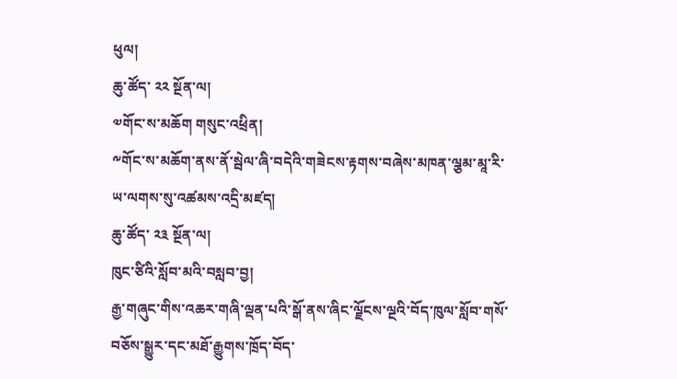ཕུལ།
ཆུ་ཚོད་ ༢༢ སྔོན་ལ།
༧གོང་ས་མཆོག གསུང་འཕྲིན།
༸གོང་ས་མཆོག་ནས་ནོ་སྦེལ་ཞི་བདེའི་གཟེངས་རྟགས་བཞེས་མཁན་ལྕམ་མཱ་རི་ཡ་ལགས་སུ་འཚམས་འདྲི་མཛད།
ཆུ་ཚོད་ ༢༣ སྔོན་ལ།
ཁུང་ཙིའི་སློབ་མའི་བསླབ་བྱ།
རྒྱ་གཞུང་གིས་འཆར་གཞི་ལྡན་པའི་སྒོ་ནས་ཞིང་ལྗོངས་ལྔའི་བོད་ཁུལ་སློབ་གསོ་བཅོས་སྒྱུར་དང་མཐོ་རྒྱུགས་ཁྲོད་བོད་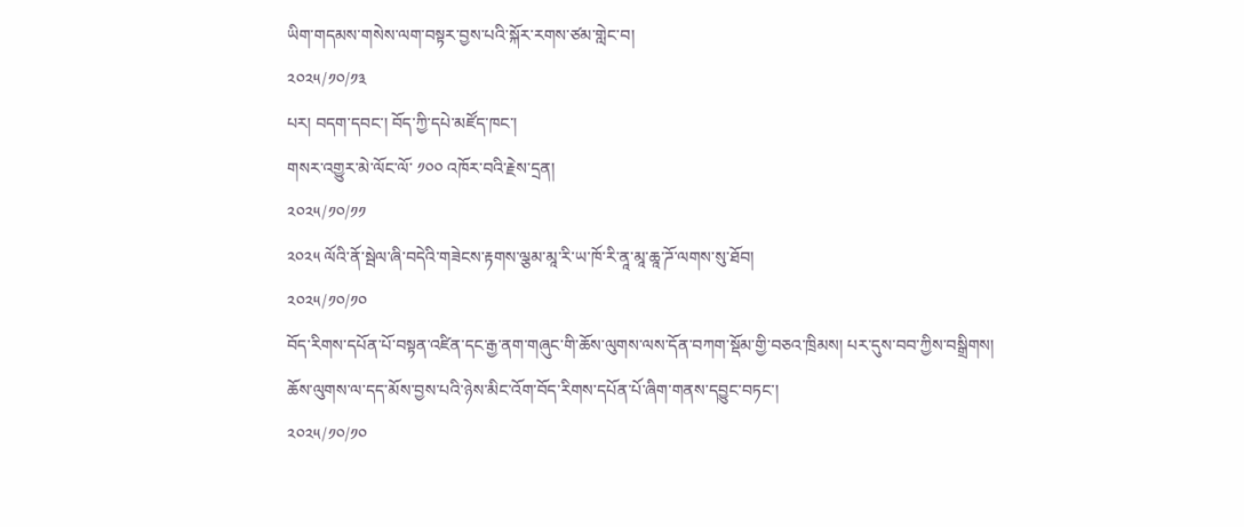ཡིག་གདམས་གསེས་ལག་བསྟར་བྱས་པའི་སྐོར་རགས་ཙམ་གླེང་བ།
༢༠༢༥/༡༠/༡༣
པར། བདག་དབང་། བོད་ཀྱི་དཔེ་མཛོད་ཁང་།
གསར་འགྱུར་མེ་ལོང་ལོ་ ༡༠༠ འཁོར་བའི་རྗེས་དྲན།
༢༠༢༥/༡༠/༡༡
༢༠༢༥ ལོའི་ནོ་སྦེལ་ཞི་བདེའི་གཟེངས་རྟགས་ལྕམ་མཱ་རི་ཡ་ཁོ་རི་ནཱ་མཱ་ཆཱ་ཌོ་ལགས་སུ་ཐོབ།
༢༠༢༥/༡༠/༡༠
བོད་རིགས་དཔོན་པོ་བསྟན་འཛིན་དང་རྒྱ་ནག་གཞུང་གི་ཆོས་ལུགས་ལས་དོན་བཀག་སྡོམ་གྱི་བཅའ་ཁྲིམས། པར་དུས་བབ་ཀྱིས་བསྒྲིགས།
ཆོས་ལུགས་ལ་དད་མོས་བྱས་པའི་ཉེས་མིང་འོག་བོད་རིགས་དཔོན་པོ་ཞིག་གནས་དབྱུང་བཏང་།
༢༠༢༥/༡༠/༡༠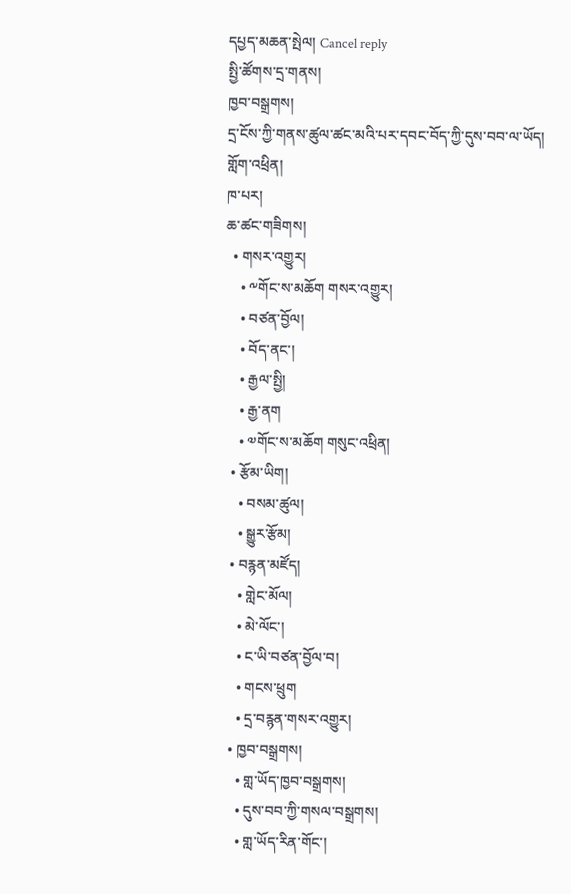དཔྱད་མཆན་སྤེལ། Cancel reply
སྤྱི་ཚོགས་དྲ་གནས།
ཁྱབ་བསྒྲགས།
དྲ་ངོས་ཀྱི་གནས་ཚུལ་ཚང་མའི་པར་དབང་བོད་ཀྱི་དུས་བབ་ལ་ཡོད།
གློག་འཕྲིན།
ཁ་པར།
ཆ་ཚང་གཟིགས།
  • གསར་འགྱུར།
    • ༸གོང་ས་མཆོག གསར་འགྱུར།
    • བཙན་བྱོལ།
    • བོད་ནང་།
    • རྒྱལ་སྤྱི།
    • རྒྱ་ནག
    • ༧གོང་ས་མཆོག གསུང་འཕྲིན།
  • རྩོམ་ཡིག།
    • བསམ་ཚུལ།
    • སྒྱུར་རྩོམ།
  • བརྙན་མཛོད།
    • གླེང་མོལ།
    • མེ་ལོང་།
    • ང་ཡི་བཙན་བྱོལ་བ།
    • གངས་ཕྲུག
    • དྲ་བརྙན་གསར་འགྱུར།
  • ཁྱབ་བསྒྲགས།
    • གླ་ཡོད་ཁྱབ་བསྒྲགས།
    • དུས་བབ་ཀྱི་གསལ་བསྒྲགས།
    • གླ་ཡོད་རིན་གོང་།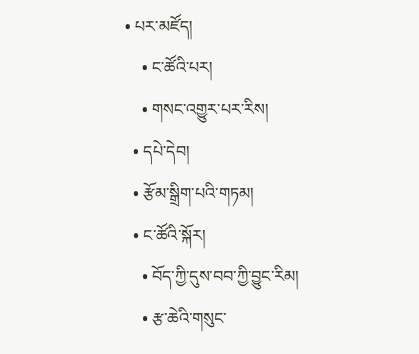• པར་མཛོད།
    • ང་ཚོའི་པར།
    • གསང་འགྱུར་པར་རིས།
  • དཔེ་དེབ།
  • རྩོམ་སྒྲིག་པའི་གཏམ།
  • ང་ཚོའི་སྐོར།
    • བོད་ཀྱི་དུས་བབ་ཀྱི་བྱུང་རིམ།
    • རྩ་ཆེའི་གསུང་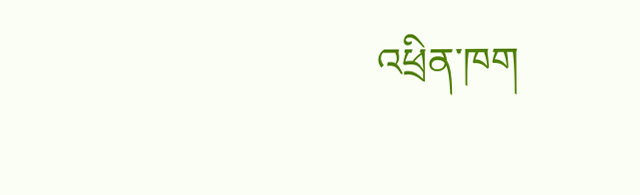འཕྲིན་ཁག